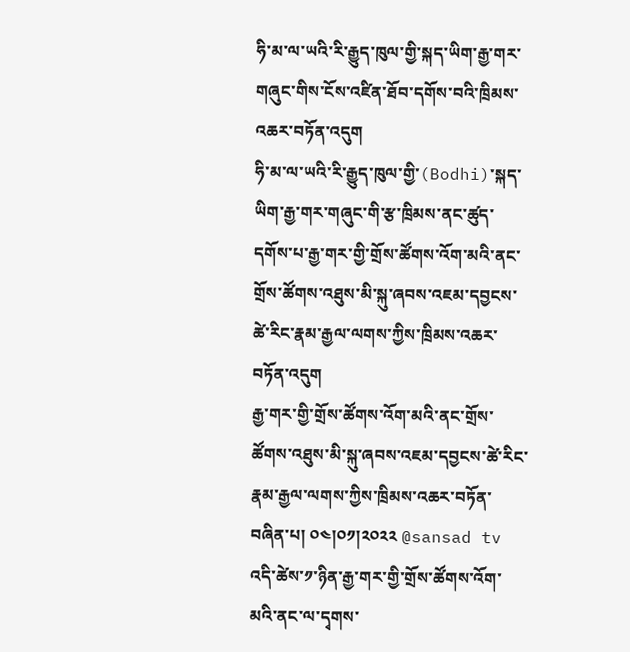ཧི་མ་ལ་ཡའི་རི་རྒྱུད་ཁུལ་གྱི་སྐད་ཡིག་རྒྱ་གར་གཞུང་གིས་ངོས་འཛིན་ཐོབ་དགོས་བའི་ཁྲིམས་འཆར་བཏོན་འདུག
ཧི་མ་ལ་ཡའི་རི་རྒྱུད་ཁུལ་གྱི་(Bodhi)་སྐད་ཡིག་རྒྱ་གར་གཞུང་གི་རྩ་ཁྲིམས་ནང་ཚུད་དགོས་པ་རྒྱ་གར་གྱི་གྲོས་ཚོགས་འོག་མའི་ནང་གྲོས་ཚོགས་འཐུས་མི་སྐུ་ཞབས་འཇམ་དབྱངས་ཚེ་རིང་རྣམ་རྒྱལ་ལགས་ཀྱིས་ཁྲིམས་འཆར་བཏོན་འདུག
རྒྱ་གར་གྱི་གྲོས་ཚོགས་འོག་མའི་ནང་གྲོས་ཚོགས་འཐུས་མི་སྐུ་ཞབས་འཇམ་དབྱངས་ཚེ་རིང་རྣམ་རྒྱལ་ལགས་ཀྱིས་ཁྲིམས་འཆར་བཏོན་བཞིན་པ། ༠༤།༠༡།༢༠༢༢ @sansad tv
འདི་ཚེས་༡་ཉིན་རྒྱ་གར་གྱི་གྲོས་ཚོགས་འོག་མའི་ནང་ལ་དྭགས་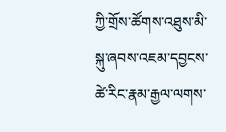ཀྱི་གྲོས་ཚོགས་འཐུས་མི་སྐུ་ཞབས་འཇམ་དབྱངས་ཚེ་རིང་རྣམ་རྒྱལ་ལགས་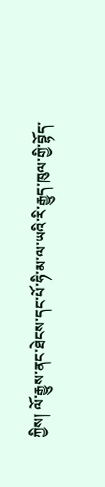ཀྱིས། ལོ་རྒྱུས་ནང་ཐེངས་དང་པོ་ཧི་མ་ལ་ཡའི་རི་རྒྱུད་ཁུལ་གྱི་བྷོད་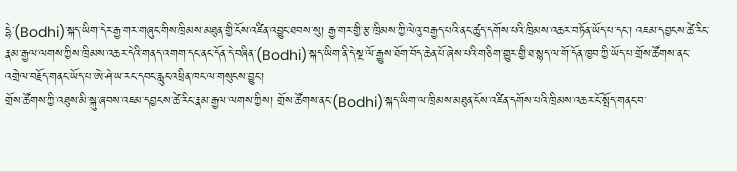དྷེ་(Bodhi)་སྐད་ཡིག་དེར་རྒྱ་གར་གཞུང་གིས་ཁྲིམས་མཐུན་གྱི་ངོས་འཛིན་འབྱུང་ཐབས་སུ། རྒྱ་གར་གྱི་རྩ་ཁྲིམས་ཀྱི་ལེའུ་བརྒྱད་པའི་ནང་ཚུད་དགོས་པའི་ཁྲིམས་འཆར་བཏོན་ཡོད་པ་དང་། འཇམ་དབྱངས་ཚེ་རིང་རྣམ་རྒྱལ་ལགས་ཀྱིས་ཁྲིམས་འཆར་དེའི་གནད་འགག་དང་ནང་དོན་དེ་བཞིན་(Bodhi)་སྐད་ཡིག་ནི་དེ་སྔ་ལོ་རྒྱུས་ཐོག་བོད་ཆེན་པོ་ཞེས་པའི་གཅིག་གྱུར་གྱི་ཐ་སྙད་ལ་གོ་དོན་ཁྱབ་ཀྱི་ཡོད་པ་གྲོས་ཚོགས་ནང་འགྲེལ་བརྗོད་གནང་ཡོད་པ་ཨེ་ཤེ་ཡ་རང་དབང་རླུང་འཕྲིན་ཁང་ལ་གསུངས་བྱུང་།
གྲོས་ཚོགས་ཀྱི་འཐུས་མི་སྐུ་ཞབས་འཇམ་དབྱངས་ཚེ་རིང་རྣམ་རྒྱལ་ལགས་ཀྱིས། གྲོས་ཚོགས་ནང་(Bodhi)་སྐད་ཡིག་ལ་ཁྲིམས་མཐུན་ངོས་འཛིན་དགོས་པའི་ཁྲིམས་འཆར་ངོ་སྤོད་གནང་བ་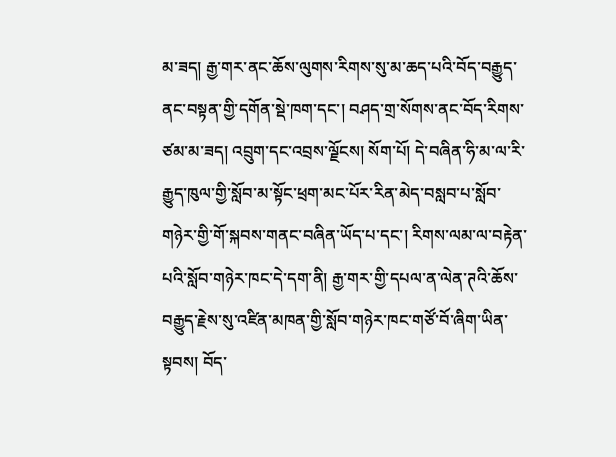མ་ཟད། རྒྱ་གར་ནང་ཆོས་ལུགས་རིགས་སུ་མ་ཆད་པའི་བོད་བརྒྱུད་ནང་བསྟན་གྱི་དགོན་སྡེ་ཁག་དང་། བཤད་གྲ་སོགས་ནང་བོད་རིགས་ཙམ་མ་ཟད། འབྲུག་དང་འབྲས་ལྗོངས། སོག་པོ། དེ་བཞིན་ཧི་མ་ལ་རི་རྒྱུད་ཁུལ་གྱི་སློབ་མ་སྟོང་ཕྲག་མང་པོར་རིན་མེད་བསླབ་པ་སློབ་གཉེར་གྱི་གོ་སྐབས་གནང་བཞིན་ཡོད་པ་དང་། རིགས་ལམ་ལ་བརྟེན་པའི་སློབ་གཉེར་ཁང་དེ་དག་ནི། རྒྱ་གར་གྱི་དཔལ་ན་ལེན་ཊའི་ཆོས་བརྒྱུད་རྗེས་སུ་འཛིན་མཁན་གྱི་སློབ་གཉེར་ཁང་གཙོ་བོ་ཞིག་ཡིན་སྟབས། བོད་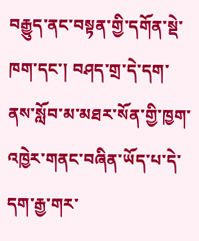བརྒྱུད་ནང་བསྟན་གྱི་དགོན་སྡེ་ཁག་དང་། བཤད་གྲ་དེ་དག་ནས་སློབ་མ་མཐར་སོན་གྱི་ཁྱག་འཁྱེར་གནང་བཞིན་ཡོད་པ་དེ་དག་རྒྱ་གར་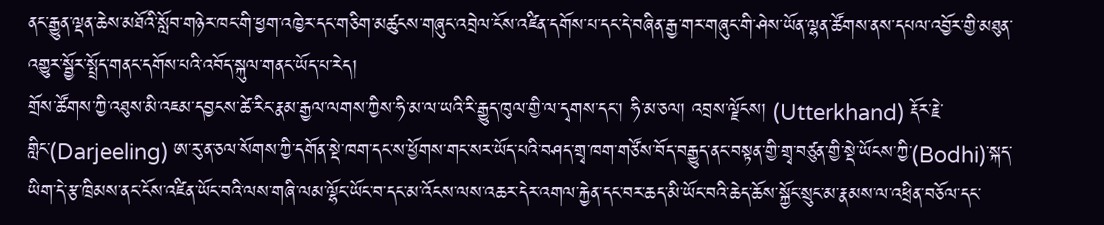ནང་རྒྱུན་ལྡན་ཆེས་མཐོའི་སློབ་གཉེར་ཁང་གི་ཕྱག་འཁྱེར་དང་གཅིག་མཚུངས་གཞུང་འབྲེལ་ངོས་འཛིན་དགོས་པ་དང་དེ་བཞིན་རྒྱ་གར་གཞུང་གི་ཤེས་ཡོན་ལྷན་ཚོགས་ནས་དཔལ་འབྱོར་གྱི་མཐུན་འགྱུར་སྦྱོར་སྤྲོད་གནང་དགོས་པའི་འབོད་སྐུལ་གནང་ཡོད་པ་རེད།
གྲོས་ཚོགས་ཀྱི་འཐུས་མི་འཇམ་དབྱངས་ཚེ་རིང་རྣམ་རྒྱལ་ལགས་ཀྱིས་ཧི་མ་ལ་ཡའི་རི་རྒྱུད་ཁུལ་གྱི་ལ་དྭགས་དང་། ཧི་མ་ཅལ། འབྲས་ལྗོངས། (Utterkhand) རྡོར་རྗེ་གླིང་(Darjeeling) ཨ་རུ་ན་ཅལ་སོགས་ཀྱི་དགོན་སྡེ་ཁག་དང་ས་ཕྱོགས་གང་སར་ཡོད་པའི་བཤད་གྲྭ་ཁག་གཙོས་བོད་བརྒྱུད་ནང་བསྟན་གྱི་གྲྭ་བཙུན་གྱི་སྡེ་ཡོངས་ཀྱི་(Bodhi)་སྐད་ཡིག་དེ་རྩ་ཁྲིམས་ནང་ངོས་འཛིན་ཡོང་བའི་ལས་གཞི་ལམ་ལྷོང་ཡོང་བ་དང་མ་འོངས་ལས་འཆར་དེར་འགལ་རྐྱེན་དང་བར་ཆད་མི་ཡོང་བའི་ཆེད་ཆོས་སྐྱོང་སྲུང་མ་རྣམས་ལ་འཕྲིན་བཅོལ་དང་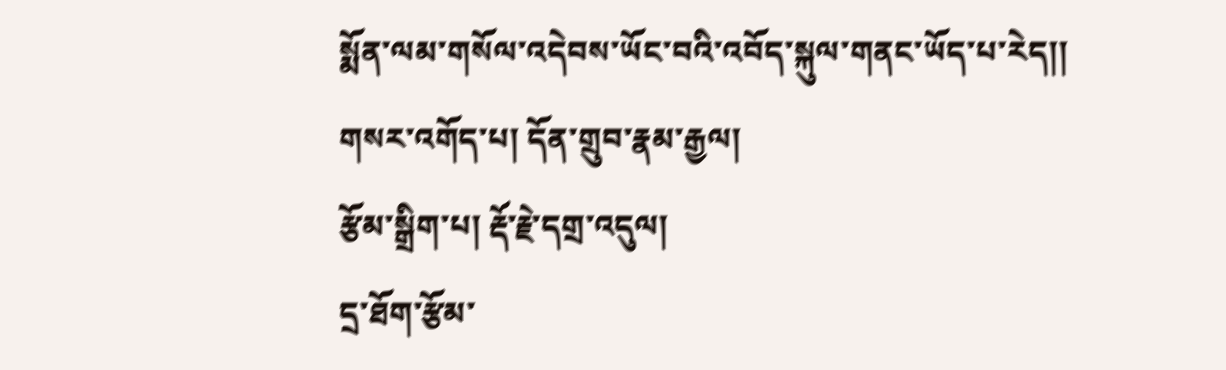སྨོན་ལམ་གསོལ་འདེབས་ཡོང་བའི་འབོད་སྐུལ་གནང་ཡོད་པ་རེད།།
གསར་འགོད་པ། དོན་གྲུབ་རྣམ་རྒྱལ།
རྩོམ་སྒྲིག་པ། རྡོ་རྗེ་དགྲ་འདུལ།
དྲ་ཐོག་རྩོམ་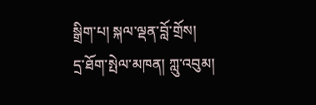སྒྲིག་པ། སྐལ་ལྡན་བློ་གྲོས།
དྲ་ཐོག་སྤེལ་མཁན། ཀླུ་འབུམ།